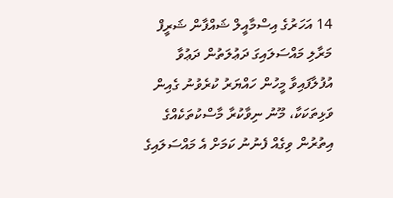14 އަހަރުގެ އިސްމާއީލް ޝައްފާން ޝަރީފް މަރާލި މައްސަލައިގަ ދަޢުލަތުން ދަޢުވާ އުފުލާފައިވާ މީހުން ހައްޔަރު ކުރެވުނު ގެއިން ވަޅިތަކަކާ، މޫނު ނިވާކުރާ މާސްކުތަކެއްގެ އިތުރުން ވިގެއް ފެނުނު ކަމަށް އެ މައްސަލައިގެ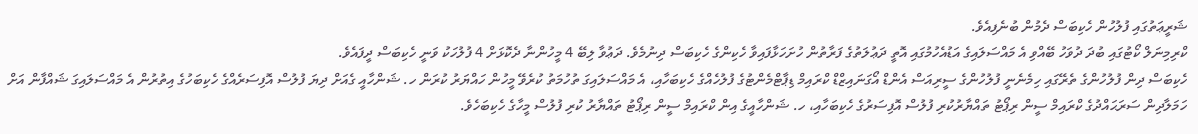ޝަރީޢަތުގައި ފުލުހުން ހެކިބަސް ދެމުން ބުނެފިއެވެ.
ކްރިމިނަލް ކޯޓުގައި ބުދަ ދުވަހު ބޭއްވި އެ މައްސަލައިގެ އަޑުއެހުމުގައި އޮތީ ދަޢުލަތުގެ ފަރާތުން ހުށަހަޅާފައިވާ ހެކިންގެ ހެކިބަސް ދިނުމެވެ. ދަޢުވާ ލިބޭ 4 މީހުންނާ ދެކޮޅަށް 4 ފުލުހަކު ވަނީ ހެކިބަސް ދީފައެވެ.
ހެކިބަސް ދިން ފުލުހުންގެ ތެރޭގައި ހިމެނެނީ ފުލުހުންގެ ސީރިއަސް އެންޑް އޯގަނައިޒްޑް ކްރައިމް ޑިޕާޓްމެންޓުގެ ފުލުހެއްގެ ހެކިބަހާއި، އެ މައްސަލައިގަ ތުހުމަތު ކުރެވޭ މީހުން ހައްޔަރު ކުރަން ހ. ޝަންހާއީ ގެއަށް ދިޔަ ފުލުސް އޮފިސަރެއްގެ ހެކިބަހުގެ އިތުރުން އެ މައްސަލައިގަ ޝައްފާން އަށް ހަމަލާދިން ސަރަޙައްދުގެ ކްރައިމް ސީން ރިޕޯޓު ތައްޔާރުކުރި ފުލުސް އޮފިސަރުގެ ހެކިބަހާއި، ހ. ޝަންހާއީގެ އިން ކްރައިމް ސީން ރިޕޯޓު ތައްޔާރު ކުރި ފުލުސް މީހާގެ ހެކިބަހެވެ.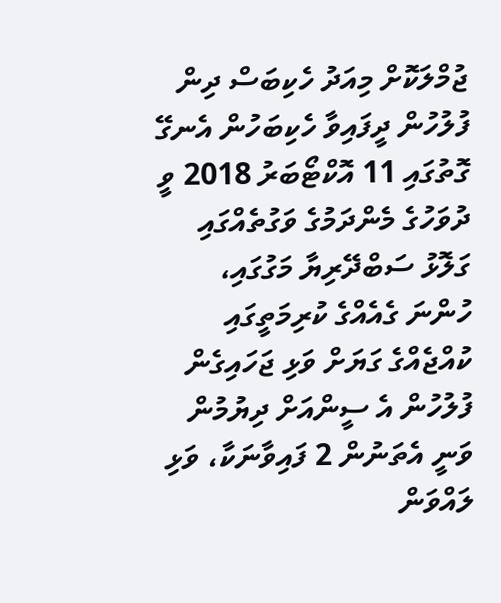ޖުމްލަކޮށް މިއަދު ހެކިބަސް ދިން ފުލުހުން ދީފައިވާ ހެކިބަހުން އެނގޭ ގޮތުގައި 11 އޮކްޓޯބަރު 2018 ވީ ދުވަހުގެ މެންދަމުގެ ވަގުތެއްގައި ގަލޮޅު ސަބްދޭރިޔާ މަގުގައި، ހުންނަ ގެއެއްގެ ކުރިމަތީގައި ކުއްޖެއްގެ ގަޔަށް ވަޅި ޖަހައިގެން ފުލުހުން އެ ސީންއަށް ދިޔުމުން ވަނީ އެތަނުން 2 ފައިވާނަކާ، ވަޅި ލައްވަން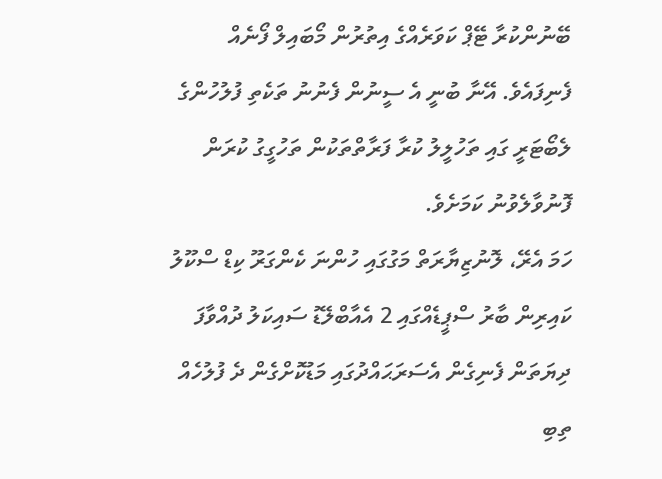ބޭނުންކުރާ ޓޭޕް ކަވަރެއްގެ އިތުރުން މޯބައިލް ފޯނެއް ފެނިފައެވެ. އޭނާ ބުނީ އެ ސީނުން ފެނުނު ތަކެތި ފުލުހުންގެ ލެބޯޓަރީ ގައި ތަހުލީލު ކުރާ ފަރާތްތަކުން ތަހުގީގު ކުރަން ފޮނުވާލެވުނު ކަމަށެވެ.
ހަމަ އެރޭ، ލޮނުޒިޔާރަތް މަގުގައި ހުންނަ ކެންގަރޫ ކިޑް ސްކޫލު ކައިރިން ބާރު ސްޕީޑެއްގައި 2 އެއާބްލޭޑު ސައިކަލު ދުއްވާފަ ދިޔަތަން ފެނިގެން އެސަރަޙައްދުގައި މަޑުކޮށްގެން ދެ ފުލުހެއް ތިބި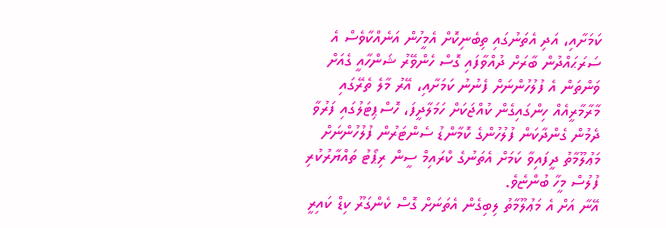ކަމަށާއި، އަދި އެތަނުގައި ތިބެނިކޮށް އެމީހުން އަނެއްކާވެސް އެ ސަރަޙައްދުން ބާރަށް ދުއްވާފައި ގޮސް ހެންވޭރު ޝަންހާއީ ގެއަށް ވަންތަން އެ ފުލުހުންނަށް ފެނުނު ކަމަށާއި، އޭރު މާލެ ތެރޭގައި މާރާމާރީއެއް ހިންގައިގެން ކުއްޖަކަށް ހަމަލާދީފަ، ހޮސްޕިޓަލުގައި ފަރުވާ ދެމުން ގެންދާކަން ފުލުހުންގެ ކޮމާންޑު ސެންޓަރުން ފުލުހުންނަށް މަޢުލޫމާތު ދީފައިވާ ކަމަށް އެތަނުގެ ކްރައިމް ސީން ރިޕޯޓު ތައްޔާރުކުރި ފުލުސް މީހާ ބުންޏެވެ.
އޭނާ އަށް އެ މަޢުލޫމާތު ލިބިގެން އެތަނަށް ގޮސް ކެންގަރޫ ކިޑް ކައިރީ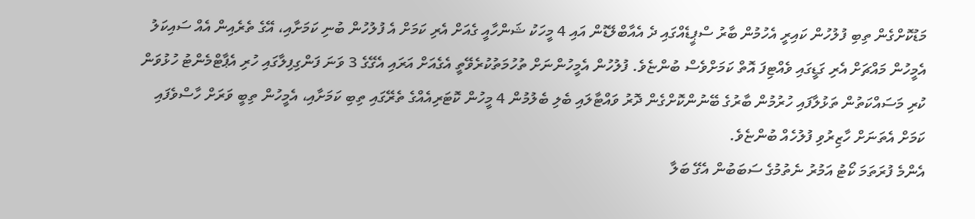މަޑުކޮށްގެން ތިބި ފުލުހުން ކައިރީ އެހުމުން ބާރު ސްޕީޑެއްގައި ދެ އެއާބްލޭޑުން އައި 4 މީހަކު ޝަންހާއީ ގެއަށް އެރި ކަމަށް އެ ފުލުހުން ބުނި ކަމަށާއި، އޭގެ ތެރެއިން އެއް ސައިކަލު އެމީހުން މައްޗަށް އެރި ގަޑީގައި ވެއްޓިފަ އޮތް ކަމަށްވެސް ބުންޏެވެ. ފުލުހުން އެމީހުންނަށް ތުހުމަތުކުރެވޭތީ އެގެއަށް އަރައި އެގޭގެ 3 ވަނަ ފަންގިފިލާގައި ހުރި އެޕާޓްމެންޓު ހުޅުވަން ކުރި މަސައްކަތުން ތަޅުލާފައި ހުރުމުން ބާރުގެ ބޭނުންކޮށްގެން ދޮރު ވައްޓާލައި ބެލި ބެލުމުން 4 މީހުން ކޮޓަރިއެއްގެ ތެރޭގައި ތިބި ކަމަށާއި، އެމީހުން ތިބީ ވަރަށް ހާސްވެފައި ކަމަށް އެތަނަށް ހާޒިރުވި ފުލުހެއް ބުންޏެވެ.
އެންމެ ފުރަތަމަ ކޯޓު އަމުރު ނެތުމުގެ ސަބަބުން އެގޭ ބަލާ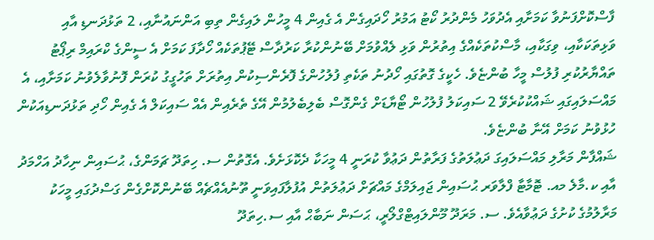ފާސްކޮށްފަނުވާ ކަމަށާއި އެދުވަހު މެންދުރު ކޯޓު އަމުރު ހޯދައިގެން އެ ގެއިން 4 މީހުން ލައިގެން ތިބި އަންނައުނާއި، 2 ތަޅުދަނޑި އާއި ވަޅިތަކަކާއި، ވިގަކާއި، މާސްކުތަކެއްގެ އިތުރުން ވަޅި ލެއްވުމަށް ބޭނުންކުރާ ކަރުދާސް ޓޭޕުތަކެއް ހޯދާފަ ކަމަށް އެ ސީންގެ ކްރައިމް ރިޕޯޓު ތައްޔާރުކުރި ފުލުސް މީހާ ބުންޏެވެ. ހެކީގެ ގޮތުގައި ހޯދުނު ތަކެތި ފުލުހުންގެ ފޮރެންސިކުން އިތުރަށް ތަހުގީގު ކުރަން ފޮނުވާލެވުނު ކަމަށާއި، އެ މައްސަލައިގައި ޝައްކުކުރެވޭ 2 ސައިކަލު ފުލުހުން ޓޯޔާޑަށް ގެންގޮސް ބެލިބެލުމުން އޭގެ ތެރެއިން އެއް ސައިކަލް އެ ގެއިން ހޯދި ތަޅުދަނޑިއަކުން ހުޅުވުނު ކަމަށް އޭނާ ބުންޏެވެ.
ޝައްފާން މަރާލި މައްސަލައިގަ ދަޢުލަތުގެ ފަރާތުން ދަޢުވާ ކުރަނީ 4 މީހަކާ ދެކޮޅަށެވެ. އެގޮތުން ސ. ހިތަދޫ ޗަމަންގެ، ޙުސައިން ނިހާދު އަހްމަދު އާއި ކ.މާލެ މއ. ޓޮމާޓާ ފްލާވަރ ޙުސައިން ޖައިލަމްގެ މައްޗަށް ދަޢުލަތުން އުފުލާފައިވަނީ ތޫނުއެއްޗެއް ބޭނުންކޮށްގެން ގަސްދުގައި މީހަކު މަރާލުމުގެ ކުށުގެ ދަޢުވާއެވެ. ސ. މަރަދޫ މޫންލައިޓްގްލޯރީ، ޙަސަން ނަބާޙް އާއި ސ.ހިތަދޫ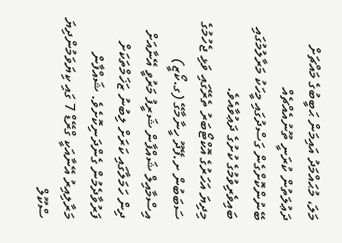މަލަ، މުޙައްމަދު އައިމަން ޙަބީބުގެ މައްޗަށް ދަޢުލަތުން ކުރަނީ ތޫނުއެއްޗެއް ބޭނުންކޮށްގެން ގަސްދުގައި މީހަކު މަރާލުމުގައި ބައިވެރިވުމުގެ ކުށުގެ ދަޢުވާއެވެ.
މިދިޔަ އަހަރުގެ އޮކްޓޯބަރު ތެރޭގައި ވަޅި ޖެހުމުގެ ސަބަބުން ށ.ފޭދޫ ހީނާމާގޭ (ގ.ކޯޒީ) އިސްމާއިލް ޝައްފާން ޝަރީފު މަރުވީ އޭނާއަށް ދިން ހަމަލާގައި ކަރަށް ލިބުނު ޒަޚަމްތަކަށް ފަރުވާދެމުން ގެންދަނިކޮށެވެ. ޝައްފާން މަރާލިއިރު އޭނާއަކީ ގްރޭޑް 7 ގައި ކިޔަވަމުންދިޔަ ސްކޫލް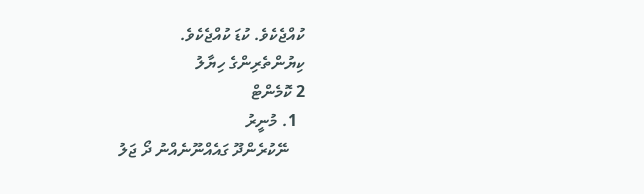ކުއްޖެކެވެ. ކުޑަ ކުއްޖެކެވެ.
ކިޔުންތެރިންގެ ހިޔާލު
2 ކޮމެންޓް
  1. މުނީރު
    ނޭކުރެންދޫ ގައެއްނޫނެއްނު ދޯ ޖަލު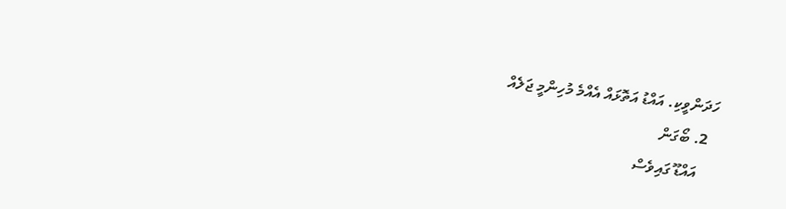ހަދަންވީކި. އައްޑު އަތޮޅައް އެއްމެ މުހިންމީ ޖަލެއް
  2. ބޯގަން
    އައްޑޫ ގައިވެސް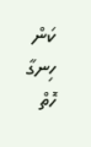ކަން ހިނގާ ހޮތް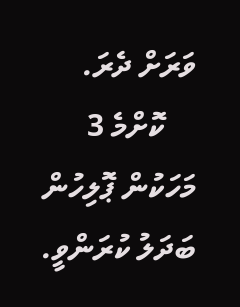ވަރަށް ދެރަ.
    ކޮށްމެ 3 މަހަކުން ޕޮލިހުން ބަދަލު ކުރަންވީ.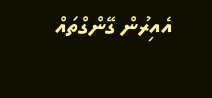އެއިރުން ގޭންގްތައް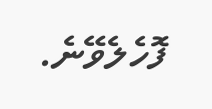ފޮހެލެވޭނެ.